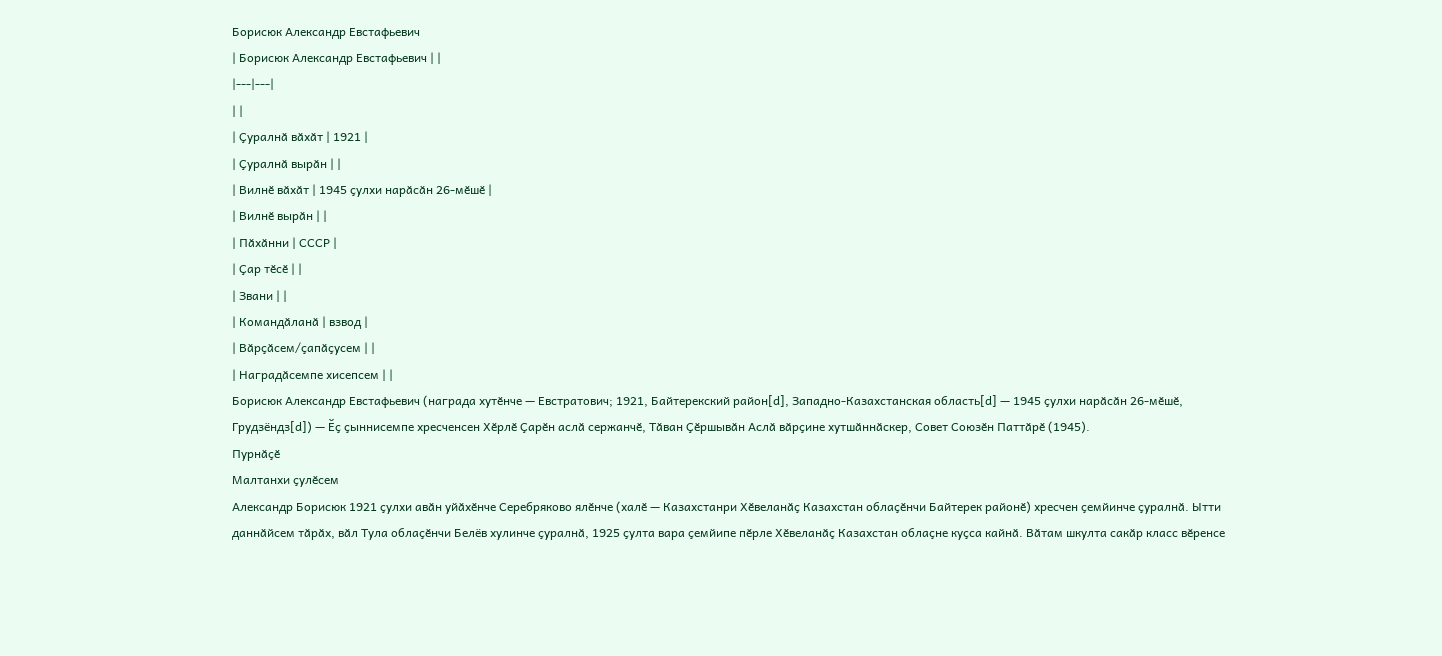Борисюк Александр Евстафьевич
| Борисюк Александр Евстафьевич | |
|---|---|
| |
| Ҫуралнӑ вӑхӑт | 1921 |
| Ҫуралнӑ вырӑн | |
| Вилнӗ вӑхӑт | 1945 ҫулхи нарӑсӑн 26-мӗшӗ |
| Вилнӗ вырӑн | |
| Пӑхӑнни | СССР |
| Ҫар тӗсӗ | |
| Звани | |
| Командӑланӑ | взвод |
| Вӑрҫӑсем/ҫапӑҫусем | |
| Наградӑсемпе хисепсем | |
Борисюк Александр Евстафьевич (награда хутӗнче — Евстратович; 1921, Байтерекский район[d], Западно-Казахстанская область[d] — 1945 ҫулхи нарӑсӑн 26-мӗшӗ, Грудзёндз[d]) — Ӗҫ ҫыннисемпе хресченсен Хӗрлӗ Ҫарӗн аслӑ сержанчӗ, Тӑван Ҫӗршывӑн Аслӑ вӑрҫине хутшӑннӑскер, Совет Союзӗн Паттӑрӗ (1945).
Пурнӑҫӗ
Малтанхи ҫулӗсем
Александр Борисюк 1921 ҫулхи авӑн уйӑхӗнче Серебряково ялӗнче (халӗ — Казахстанри Хӗвеланӑҫ Казахстан облаҫӗнчи Байтерек районӗ) хресчен ҫемйинче ҫуралнӑ. Ытти даннӑйсем тӑрӑх, вӑл Тула облаҫӗнчи Белёв хулинче ҫуралнӑ, 1925 ҫулта вара ҫемйипе пӗрле Хӗвеланӑҫ Казахстан облаҫне куҫса кайнӑ. Вӑтам шкулта сакӑр класс вӗренсе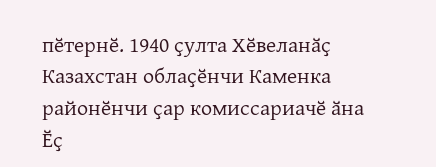пӗтернӗ. 1940 ҫулта Хӗвеланӑҫ Казахстан облаҫӗнчи Каменка районӗнчи ҫар комиссариачӗ ӑна Ӗҫ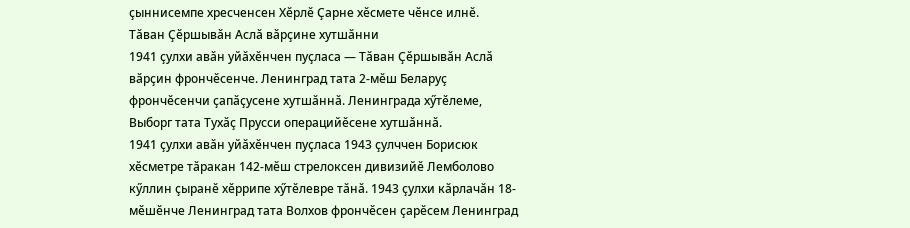ҫыннисемпе хресченсен Хӗрлӗ Ҫарне хӗсмете чӗнсе илнӗ.
Тӑван Ҫӗршывӑн Аслӑ вӑрҫине хутшӑнни
1941 ҫулхи авӑн уйӑхӗнчен пуҫласа — Тӑван Ҫӗршывӑн Аслӑ вӑрҫин фрончӗсенче. Ленинград тата 2-мӗш Беларуҫ фрончӗсенчи ҫапӑҫусене хутшӑннӑ. Ленинграда хӳтӗлеме, Выборг тата Тухӑҫ Прусси операцийӗсене хутшӑннӑ.
1941 ҫулхи авӑн уйӑхӗнчен пуҫласа 1943 ҫулччен Борисюк хӗсметре тӑракан 142-мӗш стрелоксен дивизийӗ Лемболово кӳллин ҫыранӗ хӗррипе хӳтӗлевре тӑнӑ. 1943 ҫулхи кӑрлачӑн 18-мӗшӗнче Ленинград тата Волхов фрончӗсен ҫарӗсем Ленинград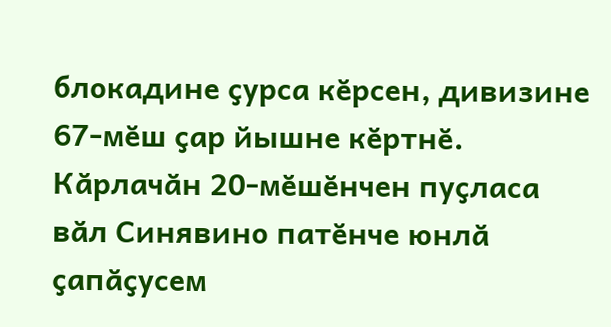блокадине ҫурса кӗрсен, дивизине 67-мӗш ҫар йышне кӗртнӗ. Кӑрлачӑн 20-мӗшӗнчен пуҫласа вӑл Синявино патӗнче юнлӑ ҫапӑҫусем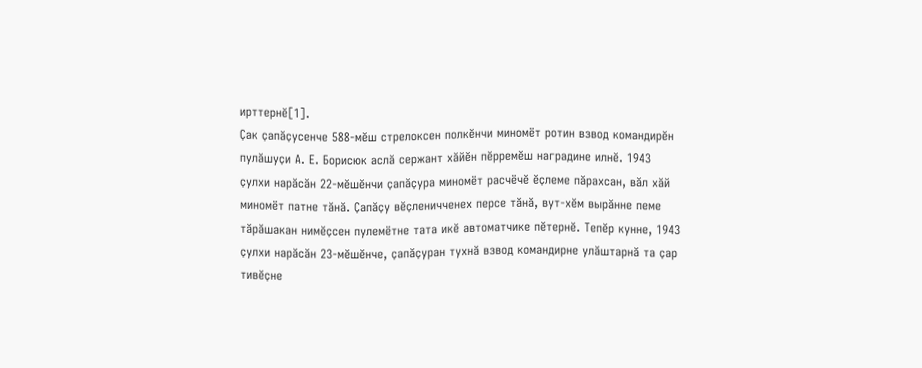ирттернӗ[1].
Ҫак ҫапӑҫусенче 588-мӗш стрелоксен полкӗнчи миномёт ротин взвод командирӗн пулӑшуҫи А. Е. Борисюк аслӑ сержант хӑйӗн пӗрремӗш наградине илнӗ. 1943 ҫулхи нарӑсӑн 22-мӗшӗнчи ҫапӑҫура миномёт расчёчӗ ӗҫлеме пӑрахсан, вӑл хӑй миномёт патне тӑнӑ. Ҫапӑҫу вӗҫленичченех персе тӑнӑ, вут-хӗм вырӑнне пеме тӑрӑшакан нимӗҫсен пулемётне тата икӗ автоматчике пӗтернӗ. Тепӗр кунне, 1943 ҫулхи нарӑсӑн 23-мӗшӗнче, ҫапӑҫуран тухнӑ взвод командирне улӑштарнӑ та ҫар тивӗҫне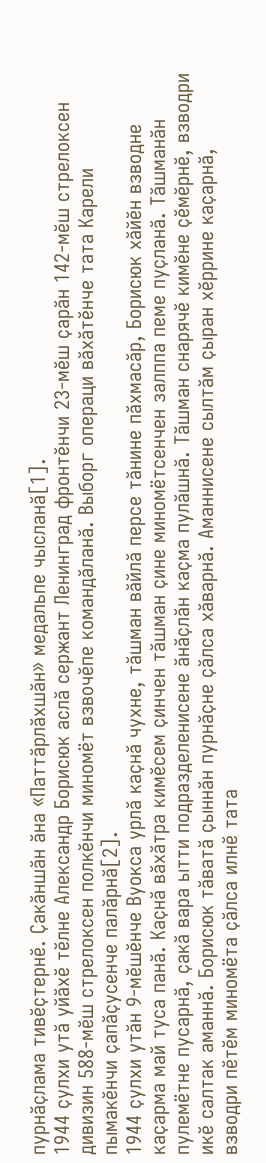пурнӑҫлама тивӗҫтернӗ. Ҫакӑншӑн ӑна «Паттӑрлӑхшӑн» медальпе чысланӑ[1].
1944 ҫулхи утӑ уйӑхӗ тӗлне Александр Борисюк аслӑ сержант Ленинград фронтӗнчи 23-мӗш ҫарӑн 142-мӗш стрелоксен дивизин 588-мӗш стрелоксен полкӗнчи миномёт взвочӗпе командӑланӑ. Выборг операци вӑхӑтӗнче тата Карели пымакӗнчи ҫапӑҫусенче палӑрнӑ[2].
1944 ҫулхи утӑн 9-мӗшӗнче Вуокса урлӑ каҫнӑ чухне, тӑшман вӑйлӑ персе тӑнине пӑхмасӑр, Борисюк хӑйӗн взводне каҫарма май туса панӑ. Каҫнӑ вӑхӑтра кимӗсем ҫинчен тӑшман ҫине миномётсенчен залппа пеме пуҫланӑ. Тӑшманӑн пулемётне пусарнӑ, ҫакӑ вара ытти подразделенисене ӑнӑҫлӑн каҫма пулӑшнӑ. Тӑшман снарячӗ кимӗне ҫӗмӗрнӗ, взводри икӗ салтак аманнӑ. Борисюк тӑватӑ ҫыннӑн пурнӑҫне ҫӑлса хӑварнӑ. Аманнисене сылтӑм ҫыран хӗррине каҫарнӑ, взводри пӗтӗм миномёта ҫӑлса илнӗ тата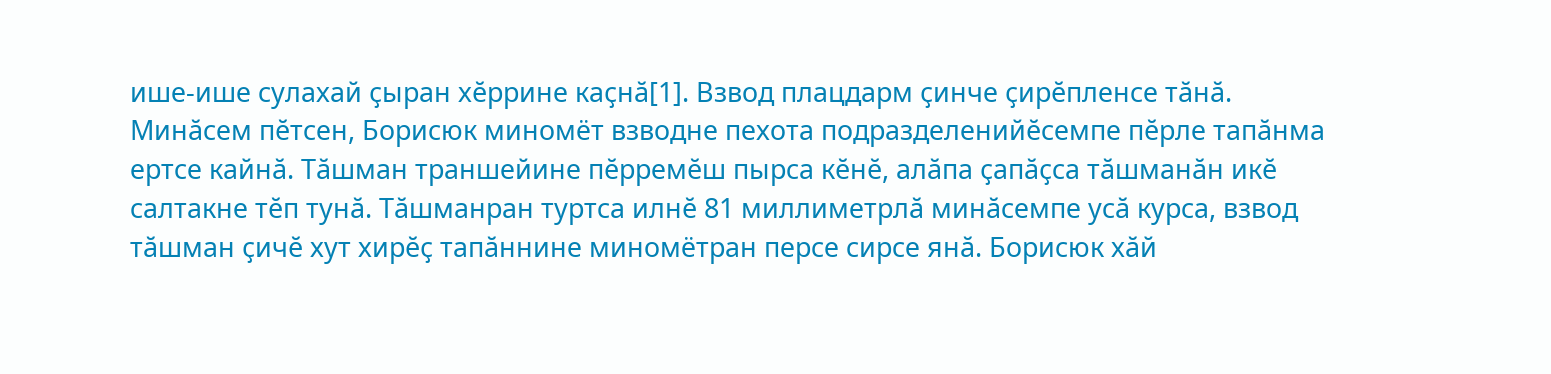ише-ише сулахай ҫыран хӗррине каҫнӑ[1]. Взвод плацдарм ҫинче ҫирӗпленсе тӑнӑ. Минӑсем пӗтсен, Борисюк миномёт взводне пехота подразделенийӗсемпе пӗрле тапӑнма ертсе кайнӑ. Тӑшман траншейине пӗрремӗш пырса кӗнӗ, алӑпа ҫапӑҫса тӑшманӑн икӗ салтакне тӗп тунӑ. Тӑшманран туртса илнӗ 81 миллиметрлӑ минӑсемпе усӑ курса, взвод тӑшман ҫичӗ хут хирӗҫ тапӑннине миномётран персе сирсе янӑ. Борисюк хӑй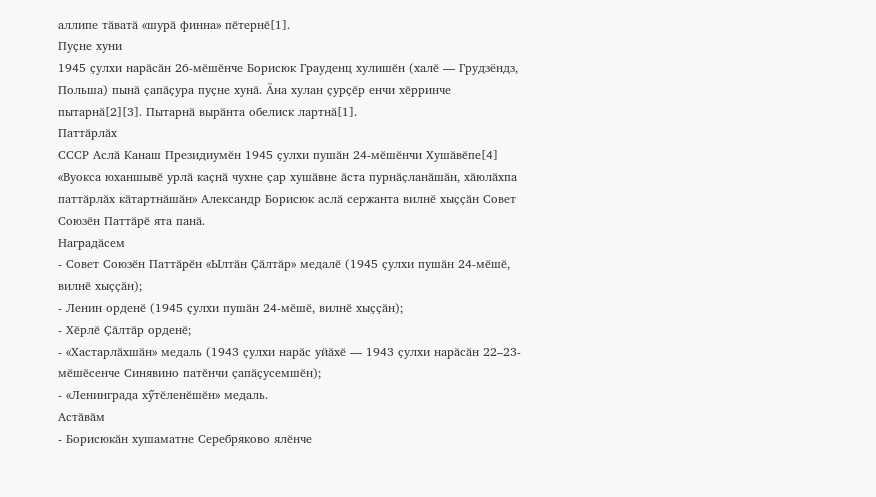аллипе тӑватӑ «шурӑ финна» пӗтернӗ[1].
Пуҫне хуни
1945 ҫулхи нарӑсӑн 26-мӗшӗнче Борисюк Грауденц хулишӗн (халӗ — Грудзёндз, Польша) пынӑ ҫапӑҫура пуҫне хунӑ. Ӑна хулан ҫурҫӗр енчи хӗрринче пытарнӑ[2][3]. Пытарнӑ вырӑнта обелиск лартнӑ[1].
Паттӑрлӑх
СССР Аслӑ Канаш Президиумӗн 1945 ҫулхи пушӑн 24-мӗшӗнчи Хушӑвӗпе[4] «Вуокса юханшывӗ урлӑ каҫнӑ чухне ҫар хушӑвне ӑста пурнӑҫланӑшӑн, хӑюлӑхпа паттӑрлӑх кӑтартнӑшӑн» Александр Борисюк аслӑ сержанта вилнӗ хыҫҫӑн Совет Союзӗн Паттӑрӗ ята панӑ.
Наградӑсем
- Совет Союзӗн Паттӑрӗн «Ылтӑн Ҫӑлтӑр» медалӗ (1945 ҫулхи пушӑн 24-мӗшӗ, вилнӗ хыҫҫӑн);
- Ленин орденӗ (1945 ҫулхи пушӑн 24-мӗшӗ, вилнӗ хыҫҫӑн);
- Хӗрлӗ Ҫӑлтӑр орденӗ;
- «Хастарлӑхшӑн» медаль (1943 ҫулхи нарӑс уйӑхӗ — 1943 ҫулхи нарӑсӑн 22–23-мӗшӗсенче Синявино патӗнчи ҫапӑҫусемшӗн);
- «Ленинграда хӳтӗленӗшӗн» медаль.
Астӑвӑм
- Борисюкӑн хушаматне Серебряково ялӗнче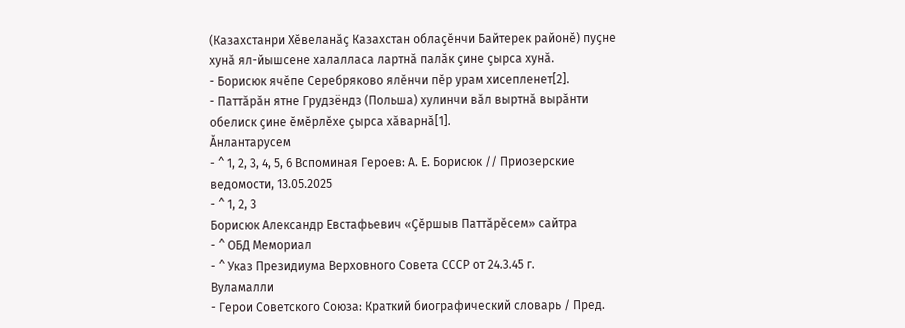(Казахстанри Хӗвеланӑҫ Казахстан облаҫӗнчи Байтерек районӗ) пуҫне хунӑ ял-йышсене халалласа лартнӑ палӑк ҫине ҫырса хунӑ.
- Борисюк ячӗпе Серебряково ялӗнчи пӗр урам хисепленет[2].
- Паттӑрӑн ятне Грудзёндз (Польша) хулинчи вӑл выртнӑ вырӑнти обелиск ҫине ӗмӗрлӗхе ҫырса хӑварнӑ[1].
Ӑнлантарусем
- ^ 1, 2, 3, 4, 5, 6 Вспоминая Героев: А. Е. Борисюк // Приозерские ведомости, 13.05.2025
- ^ 1, 2, 3
Борисюк Александр Евстафьевич «Ҫӗршыв Паттӑрӗсем» сайтра
- ^ ОБД Мемориал
- ^ Указ Президиума Верховного Совета СССР от 24.3.45 г.
Вуламалли
- Герои Советского Союза: Краткий биографический словарь / Пред.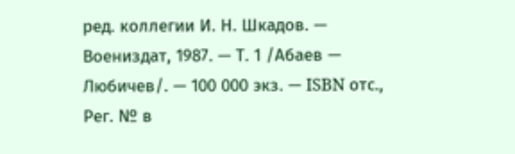ред. коллегии И. Н. Шкадов. — Воениздат, 1987. — Т. 1 /Абаев — Любичев/. — 100 000 экз. — ISBN отс., Рег. № в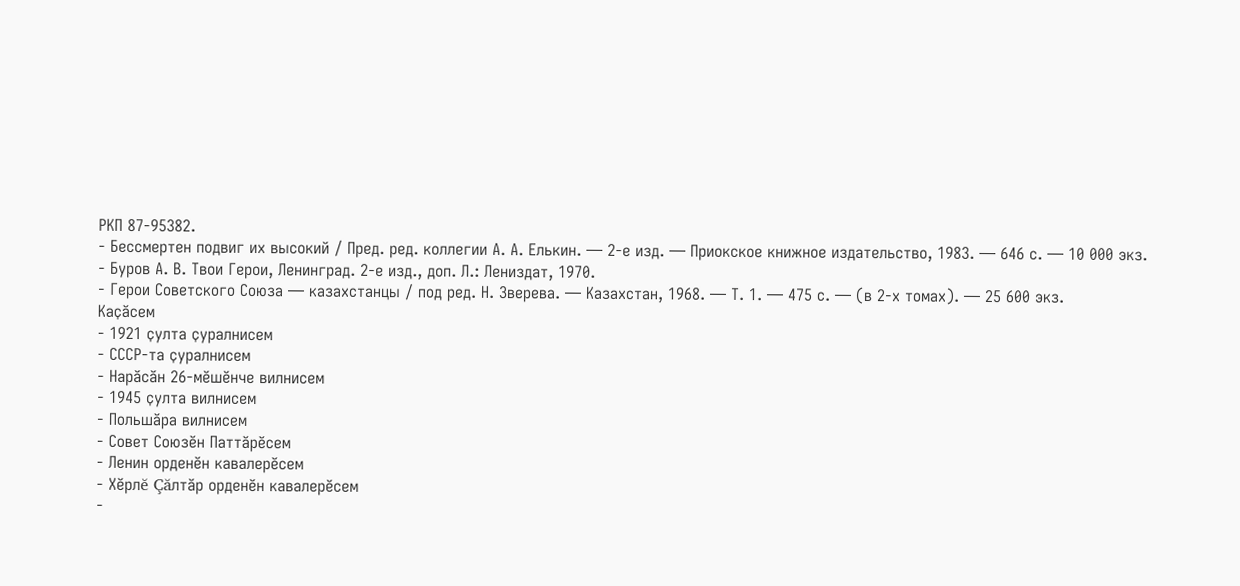РКП 87-95382.
- Бессмертен подвиг их высокий / Пред. ред. коллегии А. А. Елькин. — 2-е изд. — Приокское книжное издательство, 1983. — 646 с. — 10 000 экз.
- Буров А. В. Твои Герои, Ленинград. 2-е изд., доп. Л.: Лениздат, 1970.
- Герои Советского Союза — казахстанцы / под ред. Н. Зверева. — Казахстан, 1968. — Т. 1. — 475 с. — (в 2-х томах). — 25 600 экз.
Каҫӑсем
- 1921 ҫулта ҫуралнисем
- СССР-та ҫуралнисем
- Нарӑсӑн 26-мӗшӗнче вилнисем
- 1945 ҫулта вилнисем
- Польшăра вилнисем
- Совет Союзĕн Паттăрĕсем
- Ленин орденĕн кавалерĕсем
- Хĕрлĕ Çăлтăр орденĕн кавалерĕсем
-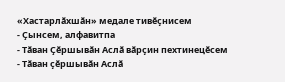«Хастарлӑхшӑн» медале тивӗҫнисем
- Ҫынсем, алфавитпа
- Тӑван Ҫӗршывӑн Аслӑ вӑрҫин пехтинецӗсем
- Тӑван ҫӗршывӑн Аслӑ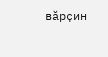вӑрҫин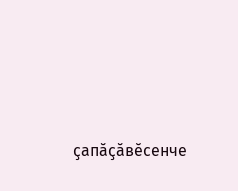ҫапӑҫӑвӗсенче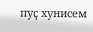пуҫ хунисем